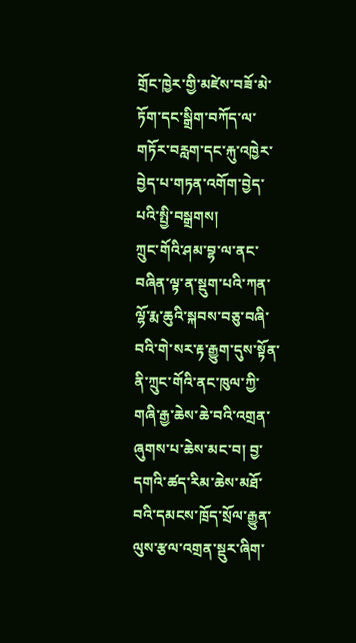གྲོང་ཁྱེར་གྱི་མཛེས་བཟོ་མེ་ཏོག་དང་སྒྲིག་བཀོད་ལ་གཏོར་བརླག་དང་རྐུ་འཁྱེར་བྱེད་པ་གཏན་འགོག་བྱེད་པའི་སྤྱི་བསྒྲགས།
ཀྲུང་གོའི་ཤམ་བྷ་ལ་ནང་བཞིན་ལྟ་ན་སྡུག་པའི་ཀན་ལྷོ་རྨ་ཆུའི་སྐབས་བཅུ་བཞི་བའི་གེ་སར་རྟ་རྒྱུག་དུས་སྟོན་ནི་ཀྲུང་གོའི་ནང་ཁུལ་ཀྱི་གཞི་རྒྱ་ཆེས་ཆེ་བའི་འགྲན་ཞུགས་པ་ཆེས་མང་བ། བྱ་དགའི་ཚད་རིམ་ཆེས་མཐོ་བའི་དམངས་ཁྲོད་སྲོལ་རྒྱུན་ལུས་རྩལ་འགྲན་སྡུར་ཞིག་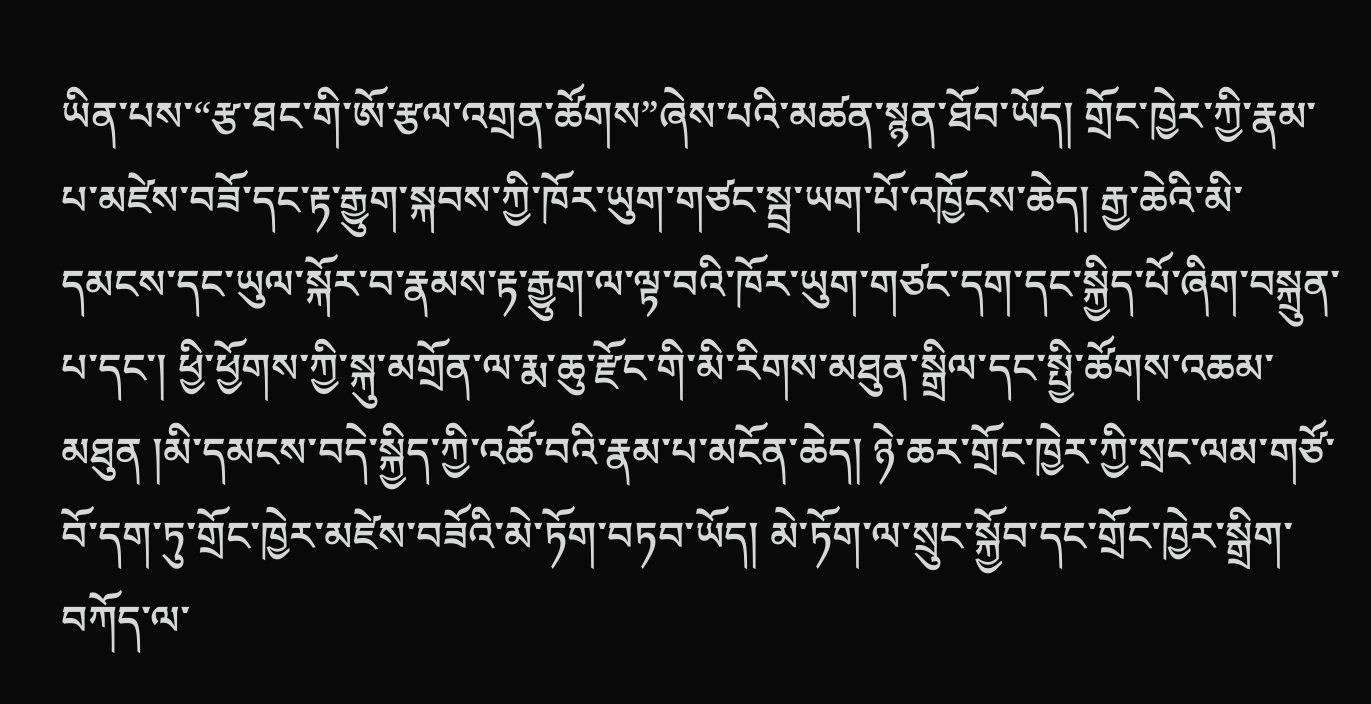ཡིན་པས་“རྩ་ཐང་གི་ཨོ་རྩལ་འགྲན་ཚོགས”ཞེས་པའི་མཚན་སྙན་ཐོབ་ཡོད། གྲོང་ཁྱེར་ཀྱི་རྣམ་པ་མཛེས་བཟོ་དང་རྟ་རྒྱུག་སྐབས་ཀྱི་ཁོར་ཡུག་གཙང་སྦྲ་ཡག་པོ་འཁྱོངས་ཆེད། རྒྱ་ཆེའི་མི་དམངས་དང་ཡུལ་སྐོར་བ་རྣམས་རྟ་རྒྱུག་ལ་ལྟ་བའི་ཁོར་ཡུག་གཙང་དག་དང་སྐྱིད་པོ་ཞིག་བསྐྲུན་པ་དང་། ཕྱི་ཕྱོགས་ཀྱི་སྐུ་མགྲོན་ལ་རྨ་ཆུ་རྫོང་གི་མི་རིགས་མཐུན་སྒྲིལ་དང་སྤྱི་ཚོགས་འཆམ་མཐུན །མི་དམངས་བདེ་སྐྱིད་ཀྱི་འཚོ་བའི་རྣམ་པ་མངོན་ཆེད། ཉེ་ཆར་གྲོང་ཁྱེར་ཀྱི་སྲང་ལམ་གཙོ་བོ་དག་ཏུ་གྲོང་ཁྱེར་མཛེས་བཟོའི་མེ་ཏོག་བཏབ་ཡོད། མེ་ཏོག་ལ་སྲུང་སྐྱོབ་དང་གྲོང་ཁྱེར་སྒྲིག་བཀོད་ལ་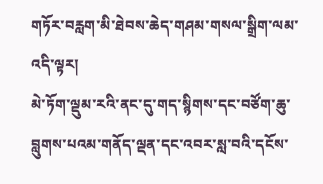གཏོར་བརླག་མི་ཐེབས་ཆེད་གཤམ་གསལ་སྒྲིག་ལམ་འདི་ལྟར།
མེ་ཏོག་ལྡུམ་རའི་ནང་དུ་གད་སྙིགས་དང་བཙོག་ཆུ་བླུགས་པའམ་གནོད་ལྡན་དང་འབར་སླ་བའི་དངོས་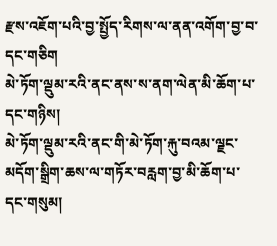རྫས་འཇོག་པའི་བྱ་སྤྱོད་རིགས་ལ་ནན་འགོག་བྱ་བ་དང་གཅིག
མེ་ཏོག་ལྡུམ་རའི་ནང་ནས་ས་ནག་ལེན་མི་ཆོག་པ་དང་གཉིས།
མེ་ཏོག་ལྡུམ་རའི་ནང་གི་མེ་ཏོག་རྐུ་བའམ་ལྗང་མདོག་སྒྲིག་ཆས་ལ་གཏོར་བརླག་བྱ་མི་ཆོག་པ་དང་གསུམ།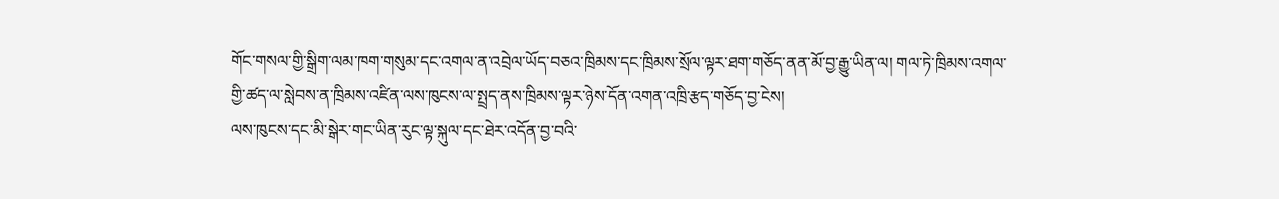གོང་གསལ་གྱི་སྒྲིག་ལམ་ཁག་གསུམ་དང་འགལ་ན་འབྲེལ་ཡོད་བཅའ་ཁྲིམས་དང་ཁྲིམས་སྲོལ་ལྟར་ཐག་གཅོད་ནན་མོ་བྱ་རྒྱུ་ཡིན་ལ། གལ་ཏེ་ཁྲིམས་འགལ་གྱི་ཚད་ལ་སླེབས་ན་ཁྲིམས་འཛིན་ལས་ཁུངས་ལ་སྤྲད་ནས་ཁྲིམས་ལྟར་ཉེས་དོན་འགན་འཁྲི་རྩད་གཅོད་བྱ་ངེས།
ལས་ཁུངས་དང་མི་སྒེར་གང་ཡིན་རུང་ལྟ་སྐུལ་དང་ཐེར་འདོན་བྱ་བའི་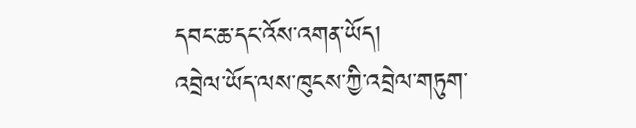དབང་ཆ་དང་འོས་འགན་ཡོད།
འབྲེལ་ཡོད་ལས་ཁུངས་ཀྱི་འབྲེལ་གཏུག་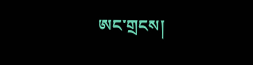ཨང་གྲངས།